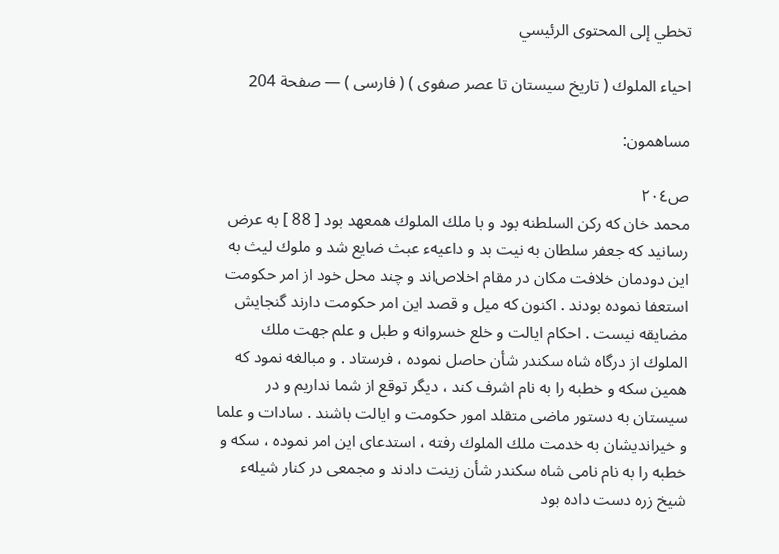تخطي إلى المحتوى الرئيسي

احياء الملوك ( تاريخ سيستان تا عصر صفوى ) ( فارسى ) — صفحة 204

مساهمون:

ص٢٠٤
محمد خان كه ركن السلطنه بود و با ملك الملوك همعهد بود [ 88 ] به عرض رسانيد كه جعفر سلطان به نيت بد و داعيهء عبث ضايع شد و ملوك ليث به اين دودمان خلافت مكان در مقام اخلاص‌اند و چند محل خود از امر حكومت استعفا نموده بودند . اكنون كه ميل و قصد اين امر حكومت دارند گنجايش مضايقه نيست . احكام ايالت و خلع خسروانه و طبل و علم جهت ملك الملوك از درگاه شاه سكندر شأن حاصل نموده ، فرستاد . و مبالغه نمود كه همين سكه و خطبه را به نام اشرف كند ، ديگر توقع از شما نداريم و در سيستان به دستور ماضى متقلد امور حكومت و ايالت باشند . سادات و علما و خيرانديشان به خدمت ملك الملوك رفته ، استدعاى اين امر نموده ، سكه و خطبه را به نام نامى شاه سكندر شأن زينت دادند و مجمعى در كنار شيلهء شيخ زره دست داده بود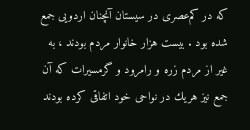كه در كم‌عصرى در سيستان آنچنان اردويى جمع شده بود . بيست هزار خانوار مردم بودند ، به غير از مردم زره و رامرود و گرمسيرات كه آن جمع نيز هريك در نواحى خود اتفاقى كرده بودند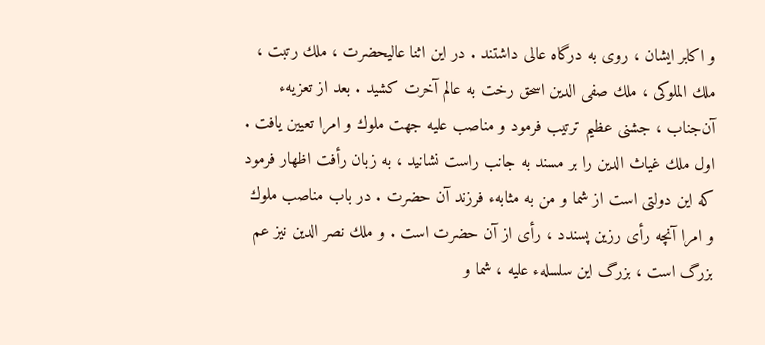و اكابر ايشان ، روى به درگاه عالى داشتند . در اين اثنا عاليحضرت ، ملك رتبت ، ملك الملوكى ، ملك صفى الدين اسحق رخت به عالم آخرت كشيد . بعد از تعزيهء آن‌جناب ، جشنى عظيم ترتيب فرمود و مناصب عليه جهت ملوك و امرا تعيين يافت . اول ملك غياث الدين را بر مسند به جانب راست نشانيد ، به زبان رأفت اظهار فرمود كه اين دولتى است از شما و من به مثابهء فرزند آن حضرت . در باب مناصب ملوك و امرا آنچه رأى رزين پسندد ، رأى از آن حضرت است . و ملك نصر الدين نيز عم بزرگ است ، بزرگ اين سلسلهء عليه ، شما و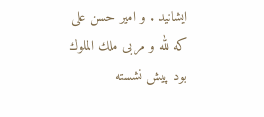ايشانيد . و امير حسن على كه لله و مربى ملك الملوك بود پيش نشسته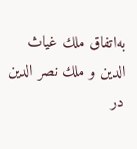به‌اتفاق ملك غياث الدين و ملك نصر الدين در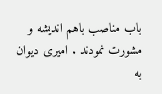باب مناصب باهم انديشه و مشورت نمودند . اميرى ديوان به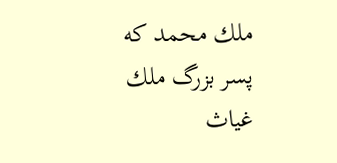ملك محمد كه پسر بزرگ ملك غياث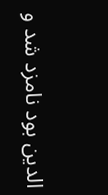الدين بود نامزد شد و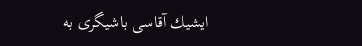ايشيك آقاسى باشيگرى به